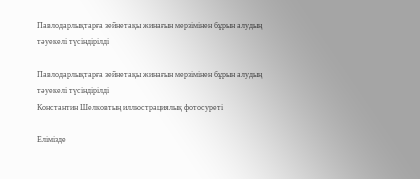Павлодарлықтарға зейнетақы жинағын мерзімінен бұрын алудың тәуекелі түсіндірілді

Павлодарлықтарға зейнетақы жинағын мерзімінен бұрын алудың тәуекелі түсіндірілді
Константин Шелковтың иллюстрациялық фотосуреті

Елімізде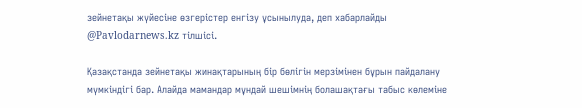зейнетақы жүйесіне өзгерістер енгізу ұсынылуда, деп хабарлайды @Pavlodarnews.kz тілшісі.

Қазақстанда зейнетақы жинақтарының бір бөлігін мерзімінен бұрын пайдалану мүмкіндігі бар. Алайда мамандар мұндай шешімнің болашақтағы табыс көлеміне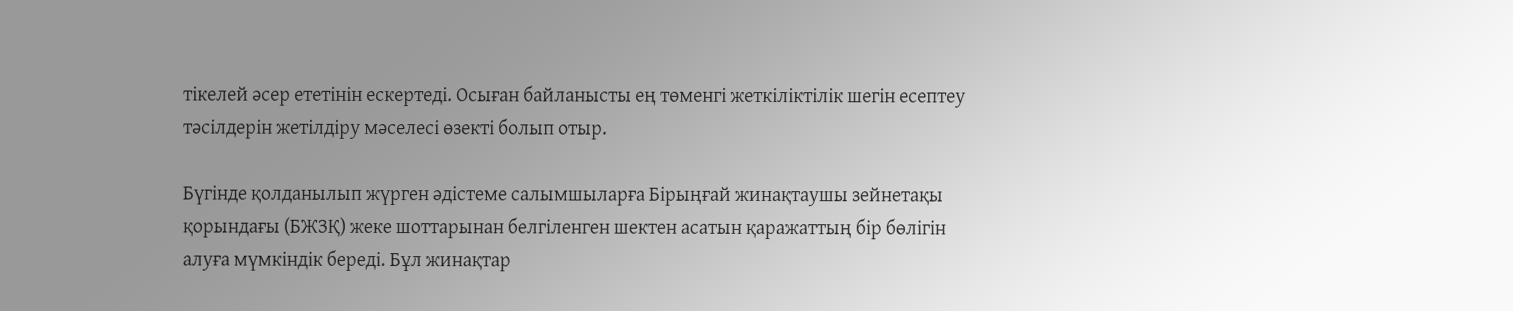тікелей әсер ететінін ескертеді. Осыған байланысты ең төменгі жеткіліктілік шегін есептеу тәсілдерін жетілдіру мәселесі өзекті болып отыр.

Бүгінде қолданылып жүрген әдістеме салымшыларға Бірыңғай жинақтаушы зейнетақы қорындағы (БЖЗҚ) жеке шоттарынан белгіленген шектен асатын қаражаттың бір бөлігін алуға мүмкіндік береді. Бұл жинақтар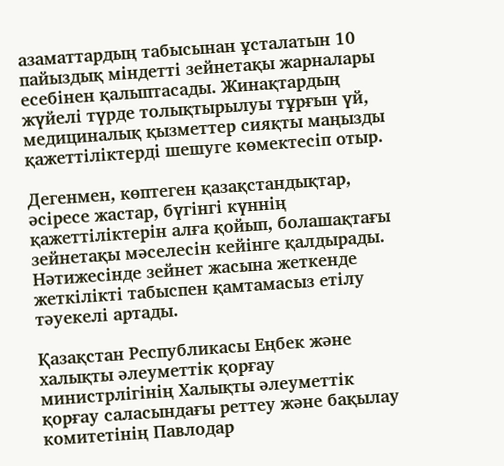азаматтардың табысынан ұсталатын 10 пайыздық міндетті зейнетақы жарналары есебінен қалыптасады. Жинақтардың жүйелі түрде толықтырылуы тұрғын үй, медициналық қызметтер сияқты маңызды қажеттіліктерді шешуге көмектесіп отыр.

Дегенмен, көптеген қазақстандықтар, әсіресе жастар, бүгінгі күннің қажеттіліктерін алға қойып, болашақтағы зейнетақы мәселесін кейінге қалдырады. Нәтижесінде зейнет жасына жеткенде жеткілікті табыспен қамтамасыз етілу тәуекелі артады.

Қазақстан Республикасы Еңбек және халықты әлеуметтік қорғау министрлігінің Халықты әлеуметтік қорғау саласындағы реттеу және бақылау комитетінің Павлодар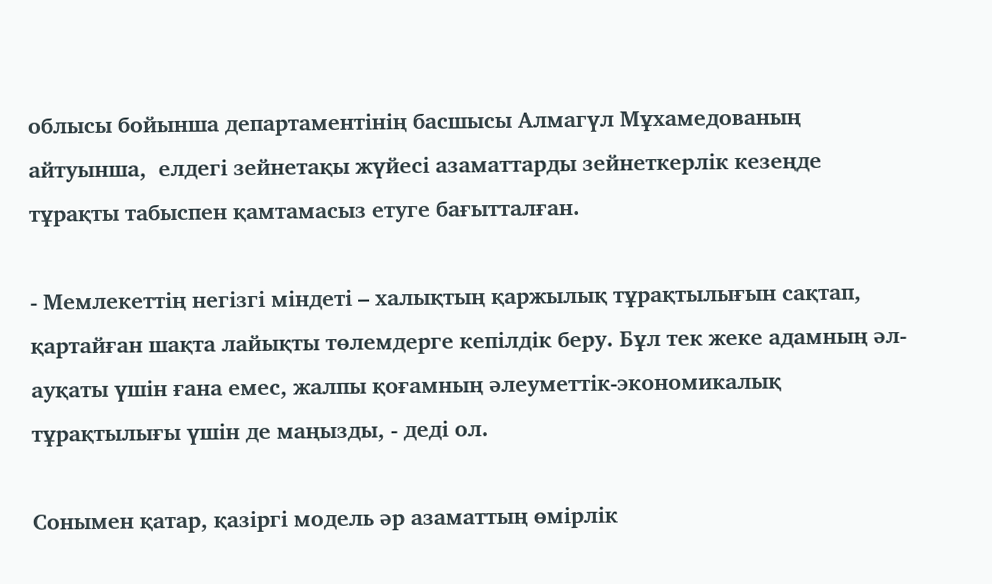облысы бойынша департаментінің басшысы Алмагүл Мұхамедованың айтуынша,  елдегі зейнетақы жүйесі азаматтарды зейнеткерлік кезеңде тұрақты табыспен қамтамасыз етуге бағытталған.

- Мемлекеттің негізгі міндеті – халықтың қаржылық тұрақтылығын сақтап, қартайған шақта лайықты төлемдерге кепілдік беру. Бұл тек жеке адамның әл-ауқаты үшін ғана емес, жалпы қоғамның әлеуметтік-экономикалық тұрақтылығы үшін де маңызды, - деді ол.

Сонымен қатар, қазіргі модель әр азаматтың өмірлік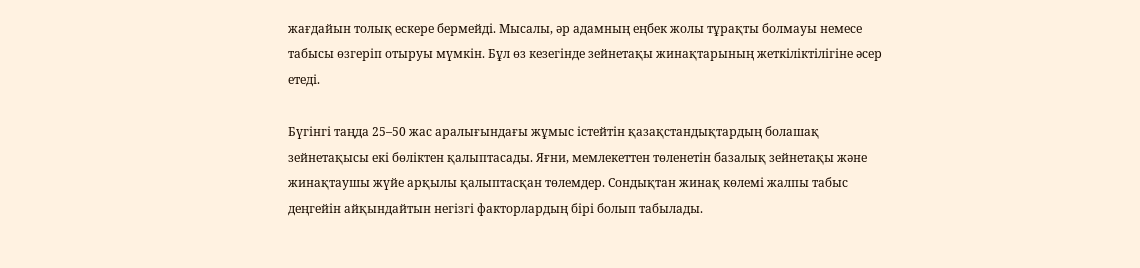жағдайын толық ескере бермейді. Мысалы, әр адамның еңбек жолы тұрақты болмауы немесе табысы өзгеріп отыруы мүмкін. Бұл өз кезегінде зейнетақы жинақтарының жеткіліктілігіне әсер етеді.

Бүгінгі таңда 25–50 жас аралығындағы жұмыс істейтін қазақстандықтардың болашақ зейнетақысы екі бөліктен қалыптасады. Яғни, мемлекеттен төленетін базалық зейнетақы және жинақтаушы жүйе арқылы қалыптасқан төлемдер. Сондықтан жинақ көлемі жалпы табыс деңгейін айқындайтын негізгі факторлардың бірі болып табылады.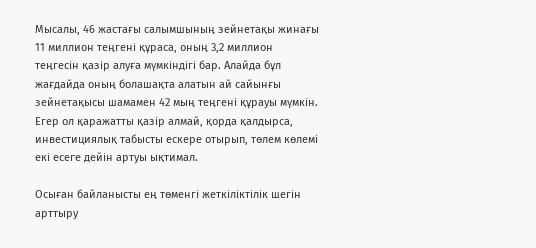Мысалы, 46 жастағы салымшының зейнетақы жинағы 11 миллион теңгені құраса, оның 3,2 миллион теңгесін қазір алуға мүмкіндігі бар. Алайда бұл жағдайда оның болашақта алатын ай сайынғы зейнетақысы шамамен 42 мың теңгені құрауы мүмкін. Егер ол қаражатты қазір алмай, қорда қалдырса, инвестициялық табысты ескере отырып, төлем көлемі екі есеге дейін артуы ықтимал.

Осыған байланысты ең төменгі жеткіліктілік шегін арттыру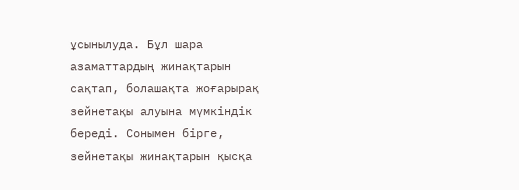ұсынылуда. Бұл шара азаматтардың жинақтарын сақтап, болашақта жоғарырақ зейнетақы алуына мүмкіндік береді. Сонымен бірге, зейнетақы жинақтарын қысқа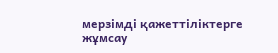мерзімді қажеттіліктерге жұмсау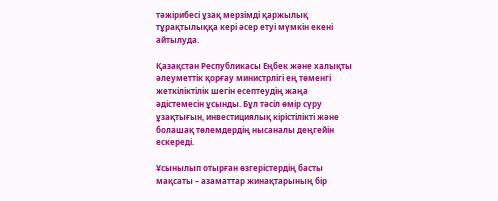тәжірибесі ұзақ мерзімді қаржылық тұрақтылыққа кері әсер етуі мүмкін екені айтылуда.

Қазақстан Республикасы Еңбек және халықты әлеуметтік қорғау министрлігі ең төменгі жеткіліктілік шегін есептеудің жаңа әдістемесін ұсынды. Бұл тәсіл өмір сүру ұзақтығын, инвестициялық кірістілікті және болашақ төлемдердің нысаналы деңгейін ескереді.

Ұсынылып отырған өзгерістердің басты мақсаты – азаматтар жинақтарының бір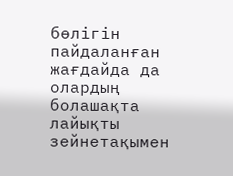бөлігін пайдаланған жағдайда да олардың болашақта лайықты зейнетақымен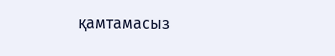қамтамасыз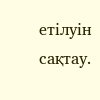етілуін сақтау.